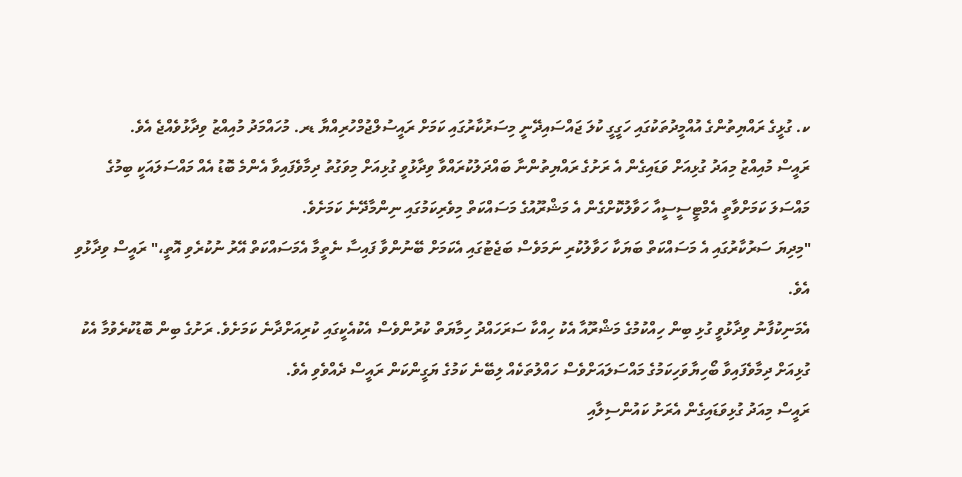ކ. ގުޅީގެ ރައްޔިތުންގެ އުއްމީދުތަކުގައި ހަގީގީ ކުލަ ޖައްސައިދޭނީ މިސަރުކާރުގައި ކަމަށް ރައީސުލްޖުމްހުރިއްޔާ ޑރ. މުހައްމަދު މުއިއްޒު ވިދާޅުވެއްޖެ އެވެ.
ރައީސް މުއިއްޒު މިއަދު ގުޅިއަށް ވަޑައިގެން އެ ރަށުގެ ރައްޔިތުންނާ ބައްދަލުކުރައްވާ ވިދާޅުވީ ގުޅިއަށް މިވަގުތު ދިމާވެފައިވާ އެންމެ ބޮޑު އެއް މައްސަލައަކީ ބިމުގެ މައްސަލަ ކަމަށްވާތީ އެމްޓީސީސީއާ ހަވާލުކޮށްގެން އެ މަޝްރޫއުގެ މަސައްކަތް މިވެރިކަމުގައި ނިންމާދޭނެ ކަމަށެވެ.
"މިދިޔަ ސަރުކާރުގައި އެ މަސައްކަތް ބަޔަކާ ހަވާލުކުރި ނަމަވެސް ބަޖެޓުގައި އެކަމަށް ބޭނުންވާ ފައިސާ ނެތީމާ އެމަސައްކަތް އޭރު ނުކުރެވި އޮތީ،" ރައީސް ވިދާޅުވި އެވެ.
އެމަނިކުފާނު ވިދާޅުވީ ގުޅި ބިން ހިއްކުމުގެ މަޝްރޫއާ އެކު ހިއްކާ ސަރަހައްދު ހިމާޔަތް ކުރުންވެސް އެކުއެކީގައި ކުރިއަށްދާނެ ކަމަށެވެ. ރަށުގެ ބިން ބޮޑުކުރެވުމާ އެކު ގުޅިއަށް ދިމާވެފައިވާ ބޯހިޔާވަހިކަމުގެ މައްސަލައަށްވެސް ހައްލުތަކެއް ލިބޭނެ ކަމުގެ ޔަގީންކަން ރައީސް ދެއްވެވި އެވެ.
ރައީސް މިއަދު ގުޅިވަޑައިގެން އެރަށު ކައުންސިލާއި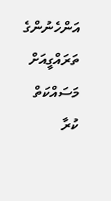އަންހެނުންގެ ތަރައްގީއަށް މަސައްކަތް ކުރާ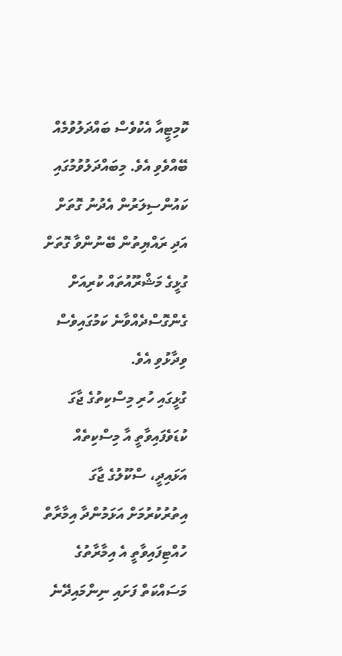ކޮމިޓީއާ އެކުވެސް ބައްދަލުވުމެއް ބޭއްވެވި އެވެ. މިބައްދަލުވުމުގައި ކައުންސިލަރުން އެދުނު ގޮތަށް އަދި ރައްޔިތުން ބޭނުންވާ ގޮތަށް ގުޅީގެ މަޝްރޫއުތައް ކުރިއަށް ގެންގޮސްދެއްވާނެ ކަމުގައިވެސް ވިދާޅުވި އެވެ.
ގުޅީގައި ހުރި މިސްކިތުގެ ޖާގަ ކުޑަވެފައިވާތީ އާ މިސްކިތެއް އަޅައިދީ، ސްކޫލުގެ ޖާގަ އިތުރުކުރުމަށް އަޅަމުންދާ އިމާރާތް ހުއްޓިފައިވާތީ އެ އިމާރާތުގެ މަސައްކަތް ފަށައި ނިންމައިދޭނެ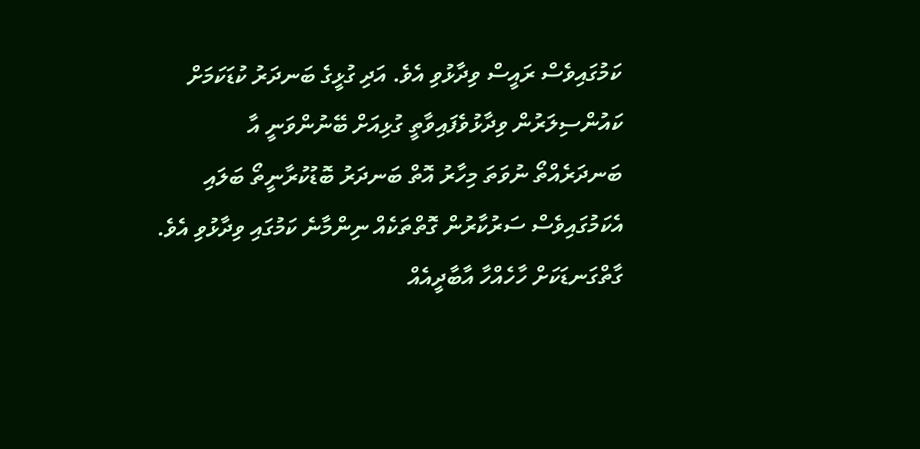ކަމުގައިވެސް ރައީސް ވިދާޅުވި އެވެ. އަދި ގުޅީގެ ބަނދަރު ކުޑަކަމަށް ކައުންސިލަރުން ވިދާޅުވެފައިވާތީ ގުޅިއަށް ބޭނުންވަނީ އާ ބަނދަރެއްތޯ ނުވަތަ މިހާރު އޮތް ބަނދަރު ބޮޑުކުރާނީތޯ ބަލައި އެކަމުގައިވެސް ސަރުކާރުން ގޮތްތަކެއް ނިންމާނެ ކަމުގައި ވިދާޅުވި އެވެ.
ގާތްގަނޑަކަށް ހާހެއްހާ އާބާދީއެއް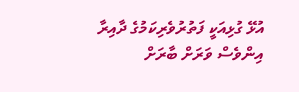އުޅޭ ގުޅިއަކީ ފަތުރުވެރިކަމުގެ ދާއިރާ އިންވެސް ވަރަށް ބާރަށް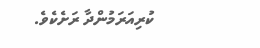ކުރިއަރަމުންދާ ރަށެކެވެ.